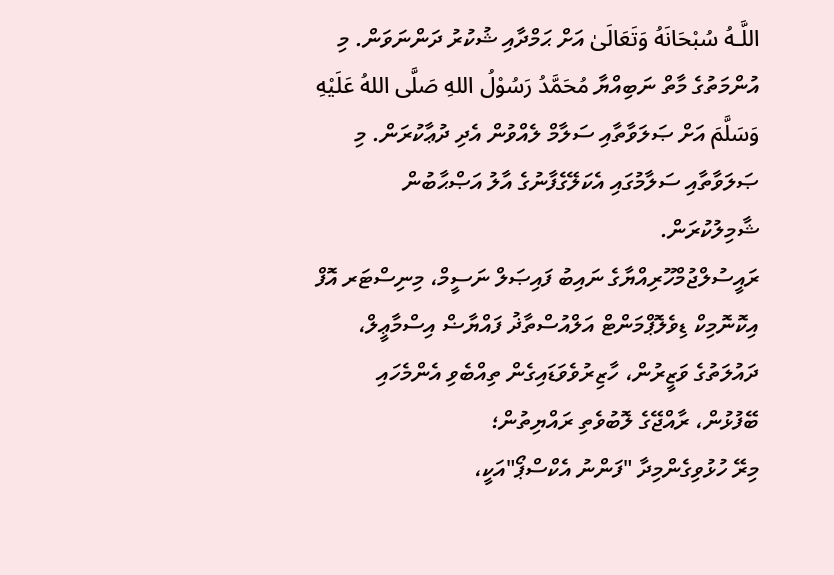اللَّـهُ سُبْحَانَهُ وَتَعَالَىٰ އަށް ޙަމްދާއި ޝުކުރު ދަންނަވަން. މި އުންމަތުގެ މާތް ނަބިއްޔާ مُحَمَّدُ رَسُوْلُ اللهِ صَلَّى اللهُ عَلَيْهِ وَسَلَّمَ އަށް ޞަލަވާތާއި ސަލާމް ލެއްވުން އެދި ދުޢާކުރަން. މި ޞަލަވާތާއި ސަލާމުގައި އެކަލޭގެފާނުގެ އާލު އަޞްޙާބުން ޝާމިލުކުރަން.
ރައީސުލްޖުމްހޫރިއްޔާގެ ނައިބު ފައިޞަލް ނަސީމް، މިނިސްޓަރ އޮފް އިކޮނޮމިކް ޑިވެލޮޕްމަންޓް އަލްއުސްތާޛު ފައްޔާޟް އިސްމާޢީލް، ދައުލަތުގެ ވަޒީރުން، ހާޒިރުވެވަޑައިގެން ތިއްބެވި އެންމެހައި ބޭފުޅުން، ރާއްޖޭގެ ލޮބުވެތި ރައްޔިތުން؛
މިރޭ ހުޅުވިގެންމިދާ "ފަންނު އެކްސްޕޯ"އަކީ،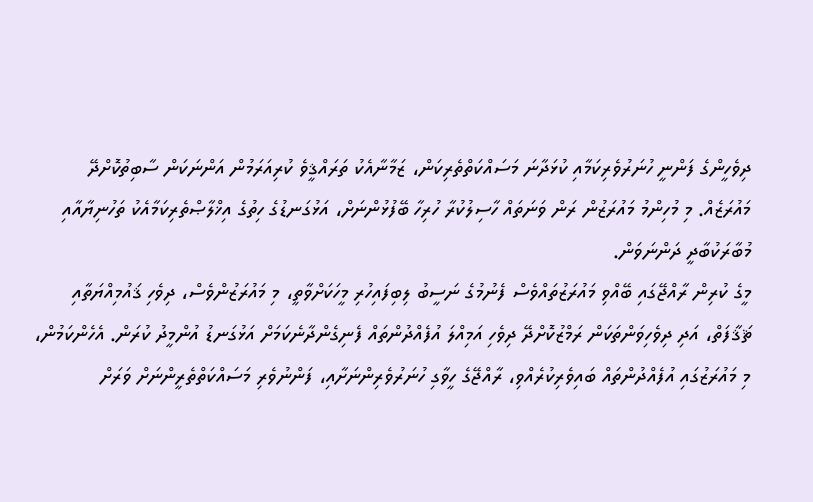ދިވެހީންގެ ފަންނީ ހުނަރުވެރިކަމާއި ކުޅަދާނަ މަސައްކަތްތެރިކަން، ޒަމާނާއެކު ތަރައްޤީވެ ކުރިއަރަމުން އަންނަކަން ސާބިތުކޮށްދޭ މައުރަޒެއް. މި މުހިންމު މައުރަޒުން ރަން ވަނަތައް ހާސިލުކުރާ ހުރިހާ ބޭފުޅުންނަށް، އަޅުގަނޑުގެ ހިތުގެ އިޚްލާޞްތެރިކަމާއެކު ތަހުނިޔާއާއި މުބާރަކުބާދީ ދަންނަވަން.
މީގެ ކުރިން ރާއްޖޭގައި ބޭއްވި މައުރަޒުތައްވެސް ފެނުމުގެ ނަސީބު ލިބިފައިހުރި މީހަކަށްވާތީ، މި މައުރަޒުންވެސް، ދިވެހި ޤައުމިއްޔަތާއި ޘަޤާފަތް، އަދި ދިވެހިވަންތަކަން ރަމްޒުކޮށްދޭ ދިވެހި އަމިއްލަ އުފެއްދުންތައް ފެނިގެންދާނެކަމަށް އަޅުގަނޑު އުންމީދު ކުރަން. އެހެންކަމުން، މި މައުރަޒުގައި އުފެއްދުންތައް ބައިވެރިކުރެއްވި، ރާއްޖޭގެ ހީވާގި ހުނަރުވެރިންނަށާއި، ފަންނުވެރި މަސައްކަތްތެރީންނަށް ވަރަށް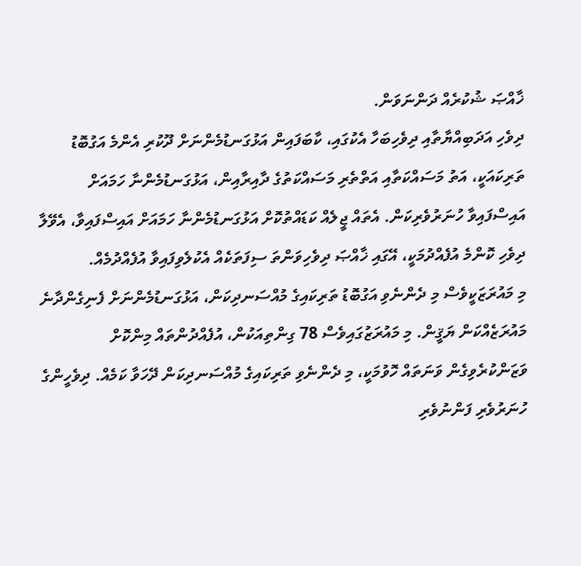ޚާއްޞަ ޝުކުރެއް ދަންނަވަން.
ދިވެހި އަދަބިއްޔާތާއި ދިވެހިބަހާ އެކުގައި، ކާބަފައިން އަޅުގަނޑުމެންނަށް ދޫކުރި އެންމެ އަގުބޮޑު ތަރިކައަކީ، އަތު މަސައްކަތާއި އަތްތެރި މަސައްކަތުގެ ދާއިރާއިން، އަޅުގަނޑުމެންނާ ހަމައަށް އައިސްފައިވާ ހުނަރުވެރިކަން. އެތައް ޖީލެއް ކަޑައްތުކޮށް އަޅުގަނޑުމެންނާ ހަމައަށް އައިސްފައިވާ، އެވޭލާ ދިވެހި ކޮންމެ އުފެއްދުމަކީ، އޭގައި ޚާއްޞަ ދިވެހިވަންތަ ސިފަތަކެއް އެކުލެވިފައިވާ އުފެއްދުމެއް.
މި މައުރަޒަކީވެސް މި ދެންނެވި އަގުބޮޑު ތަރިކައިގެ މުއްސަނދިކަން، އަޅުގަނޑުމެންނަށް ފެނިގެންދާނެ މައުރަޒެއްކަން ޔަޤީން. މި މައުރަޒުގައިވެސް 78 ގިންތިއަކުން، އުފެއްދުންތައް މިންކޮށް ވަޒަންކުރެވިގެން ވަނަތައް ހޮވުމަކީ، މި ދެންނެވި ތަރިކައިގެ މުއްސަނދިކަން ދޭހަވާ ކަމެއް. ދިވެހީންގެ ހުނަރުވެރި ފަންނުވެރި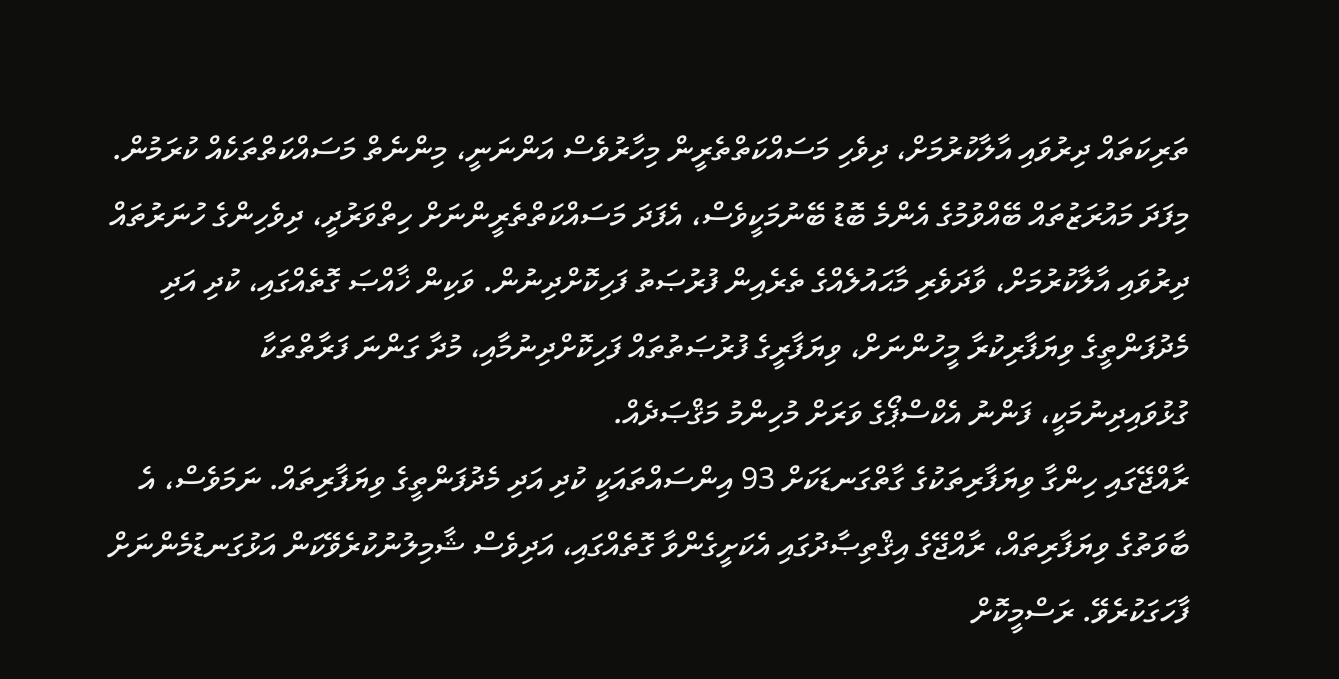ތަރިކަތައް ދިރުވައި އާލާކުރުމަށް، ދިވެހި މަސައްކަތްތެރީން މިހާރުވެސް އަންނަނީ، މިންނެތް މަސައްކަތްތަކެއް ކުރަމުން.
މިފަދަ މައުރަޒުތައް ބޭއްވުމުގެ އެންމެ ބޮޑު ބޭނުމަކީވެސް، އެފަދަ މަސައްކަތްތެރީންނަށް ހިތްވަރުދީ، ދިވެހިންގެ ހުނަރުތައް ދިރުވައި އާލާކުރުމަށް، ވާދަވެރި މާޙައުލެއްގެ ތެރެއިން ފުރުޞަތު ފަހިކޮށްދިނުން. ވަކިން ޚާއްޞަ ގޮތެއްގައި، ކުދި އަދި މެދުފަންތީގެ ވިޔަފާރިކުރާ މީހުންނަށް، ވިޔަފާރީގެ ފުރުޞަތުތައް ފަހިކޮށްދިނުމާއި، މުދާ ގަންނަ ފަރާތްތަކާ ގުޅުވައިދިނުމަކީ، ފަންނު އެކްސްޕޯގެ ވަރަށް މުހިންމު މަޤްޞަދެއް.
ރާއްޖޭގައި ހިންގާ ވިޔަފާރިތަކުގެ ގާތްގަނޑަކަށް 93 އިންސައްތައަކީ ކުދި އަދި މެދުފަންތީގެ ވިޔަފާރިތައް. ނަމަވެސް، އެ ބާވަތުގެ ވިޔަފާރިތައް، ރާއްޖޭގެ އިޤްތިޞާދުގައި އެކަށީގެންވާ ގޮތެއްގައި، އަދިވެސް ޝާމިލުނުކުރެވޭކަން އަޅުގަނޑުމެންނަށް ފާހަގަކުރެވޭ. ރަސްމީކޮށް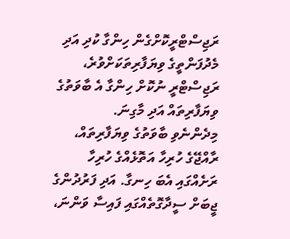ރަޖިސްޓްރީކޮށްގެން ހިންގާ ކުދި އަދި މެދުފަންތީގެ ވިޔަފާރިތަކަށްވުރެ، ރަޖިސްޓްރީ ނުކޮށް ހިންގާ އެ ބާވަތުގެ ވިޔަފާރިތައް އަދި މާގިނަ.
މިދެންނެވި ބާވަތުގެ ވިޔަފާރިތައް، ރާއްޖޭގެ ހުރިހާ އަތޮޅެއްގެ ހުރިހާ ރަށެއްގައި އެބަ ހިނގާ. އަދި ފަރުދުންގެ ޖީބަށް ސީދާގޮތެއްގައި ފައިސާ ވަންނަ،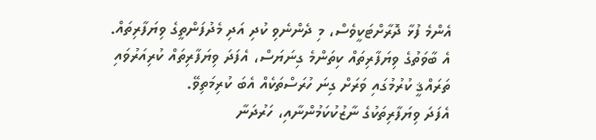އެންމެ ފުޅާ ދޮރާށްޓަކީވެސް، މި ދެންނެވި ކުދި އަދި މެދުފަންތީގެ ވިޔަފާރިތައް. އެ ބާވަތުގެ ވިޔަފާރިތައް ކިތަންމެ ގިނަޔަސް، އެފަދަ ވިޔަފާރިތައް ކުރިއަރުވައި ތަރައްޤީ ކުރުމުގައި ވަރަށް ގިނަ ހުރަސްތަކެއް އެބަ ކުރިމަތިވޭ.
އެފަދަ ވިޔަފާރިތަކުގެ ނާޒުކުކަމުންނާއި، ހަރުދަނާ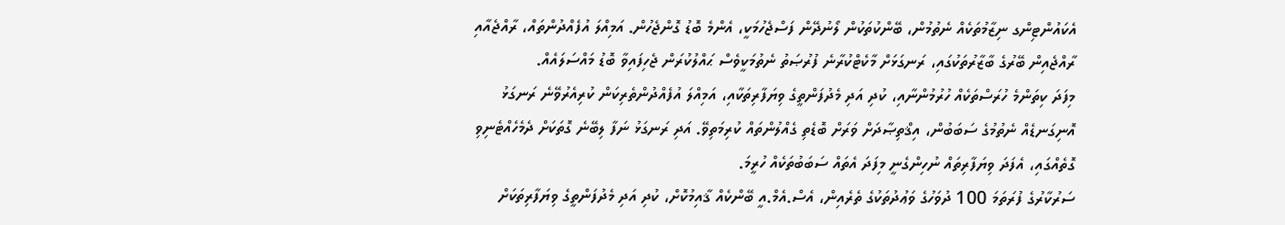އެކައުންޓިންގ ނިޒާމުތަކެއް ނެތުމުން، ބޭންކުތަކުން ލޯނުދޭން ފަސްޖެހުމަކީ، އެންމެ ބޮޑު ގޮންޖެހުން. އަމިއްލަ އުފެއްދުންތައް، ރާއްޖެއާއި ރާއްޖެއިން ބޭރުގެ ބާޒާރުތަކުގައި، ރަނގަޅަށް މާކެޓްކުރާނެ ފުރުޞަތު ނެތުމަކީވެސް ޙައްލުކުރަން ޖެހިފައިވާ ބޮޑު މައްސަލައެއް.
މިފަދަ ކިތަންމެ ހުރަސްތަކެއް ހުރުމުންނާއި، ކުދި އަދި މެދުފަންތީގެ ވިޔަފާރިތަކާއި، އަމިއްލަ އުފެއްދުންތެރިކަން ކުރިއެރުވޭނެ ރަނގަޅު އޮނިގަނޑެއް ނެތުމުގެ ސަބަބުން، އިޤްތިޞާދަށް ވަރަށް ބޮޑެތި ގެއްލުންތައް ކުރިމަތިވޭ. އަދި ރަނގަޅު ނަފާ ލިބޭނެ ގޮތަކަށް ދެމެހެއްޓެނިވި ގޮތެއްގައި، އެފަދަ ވިޔަފާރިތައް ނުހިންގެނީ މިފަދަ އެތައް ސަބަބުތަކެއް ހުރީމަ.
ސަރުކާރުގެ ފުރަތަމަ 100 ދުވަހުގެ ވަޢުދުތަކުގެ ތެރެއިން، އެސް.އެމް.އީ ބޭންކެއް ޤާއިމުކޮށް، ކުދި އަދި މެދުފަންތީގެ ވިޔަފާރިތަކަށް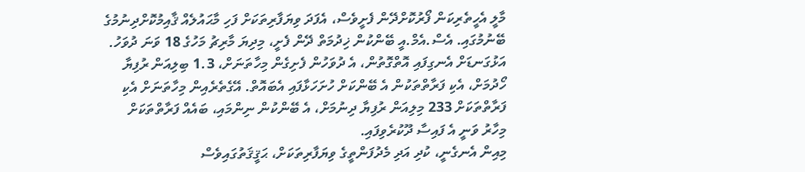މާލީ އެހީތެރިކަން ފޯރުކޮށްދޭން ފެށީވެސް، އެފަދަ ވިޔަފާރިތަކަށް ފަހި މާޙައުލެއް ޤާއިމުކޮށްދިނުމުގެ ބޭނުމުގައި. އެސް.އެމް.އީ ބޭންކުން ޚިދުމަތް ދޭން ފެށީ، މިދިޔަ މާރިޗު މަހުގެ 18 ވަނަ ދުވަހު.
އަޅުގަނޑަށް އެނގިފައި އޮތްގޮތުން، އެ ދުވަހުން ފެށިގެން މިހާތަނަށް، 1.3 ބިލިއަން ރުފިޔާ ހޯދުމަށް، އެކި ފަރާތްތަކުން އެ ބޭންކަށް ހުށަހަޅާފައި އެބައޮތް. އޭގެތެރެއިން މިހާތަނަށް އެކި ފަރާތްތަކަށް 233 މިލިއަން ރުފިޔާ ދިނުމަށް، އެ ބޭންކުން ނިންމައި، ބައެއް ފަރާތްތަކަށް މިހާރު ވަނީ އެ ފައިސާ ދޫކުރެވިފައި.
މިއިން އެނގެނީ، ކުދި އަދި މެދުފަންތީގެ ވިޔަފާރިތަކަށް، ޙަޤީޤަތުގައިވެސް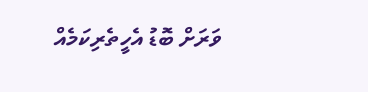ވަރަށް ބޮޑު އެހީތެރިކަމެއް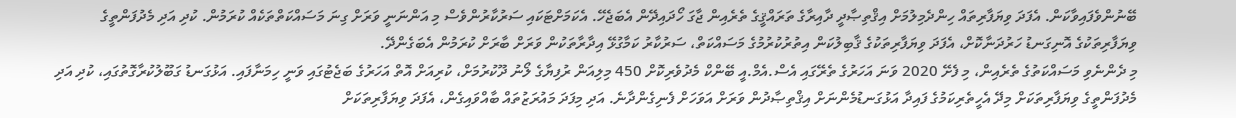ބޭނުންވެފައިވާކަން. އެފަދަ ވިޔަފާރިތައް ހިންދެމިލުމަށް އިޤްތިޞާދީ ދާއިރާގެ ތަރައްޤީގެ ތެރެއިން ޖާގަ ހޯދައިދޭން އެބަޖެހޭ. އެކަމަށްޓަކައި ސަރުކާރުންވެސް މި އަންނަނީ ވަރަށް ގިނަ މަސައްކަތްތަކެއް ކުރަމުން. ކުދި އަދި މެދުފަންތީގެ ވިޔަފާރިތަކުގެ އޮނިގަނޑު ހަރުދަނާކޮށް، އެފަދަ ވިޔަފާރިތަކުގެ ޤާބިލުކަން އިތުރުކުރުމުގެ މަސައްކަތް، ސަރުކާރު ކަމާގުޅޭ އިދާރާތަކުން ވަރަށް ބާރަށް ކުރަމުން އެބަގެންދޭ.
މި ދެންނެވި މަސައްކަތުގެ ތެރެއިން، މި ފެށޭ 2020 ވަނަ އަހަރުގެ ތެރޭގައި އެސް.އެމް.އީ ބޭންކް މެދުވެރިކޮށް 450 މިލިއަން ރުފިޔާގެ ލޯނު ދޫކުރުމަށް، ކުރިއަށް އޮތް އަހަރުގެ ބަޖެޓުގައި ވަނީ ހިމަނާފައި. އަޅުގަނޑު ގަބޫލުކުރާގޮތުގައި، ކުދި އަދި މެދުފަންތީގެ ވިޔަފާރިތަކަށް މިދޭ އެހީތެރިކަމުގެ ފައިދާ އަޅުގަނޑުމެންނަށް އިޤްތިޞާދުން ވަރަށް އަވަހަށް ފެނިގެންދާނެ. އަދި މިފަދަ މައުރަޒުތައް ބާއްވައިގެން، އެފަދަ ވިޔަފާރިތަކަށް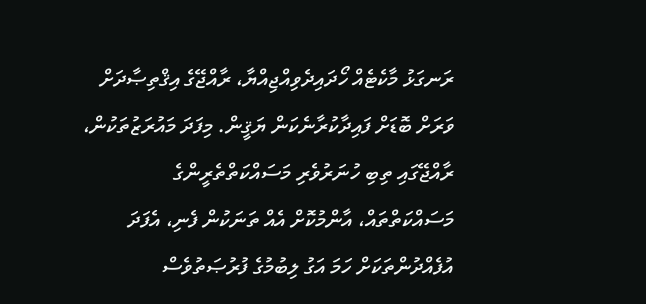ރަނގަޅު މާކެޓެއް ހޯދައިދެވިއްޖިއްޔާ، ރާއްޖޭގެ އިޤްތިޞާދަށް ވަރަށް ބޮޑަށް ފައިދާކުރާނެކަން ޔަޤީން. މިފަދަ މައުރަޒުތަކުން، ރާއްޖޭގައި ތިބި ހުނަރުވެރި މަސައްކަތްތެރީންގެ މަސައްކަތްތައް، އާންމުކޮށް އެއް ތަނަކުން ފެނި، އެފަދަ އުފެއްދުންތަކަށް ހަމަ އަގު ލިބުމުގެ ފުރުޞަތުވެސް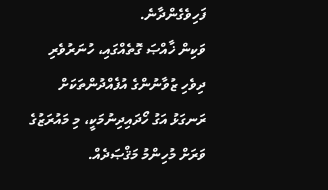ފަހިވެގެންދާނެ.
ވަކިން ޚާއްޞަ ގޮތެއްގައި، ހުނަރުވެރި ދިވެހި ޒުވާނުންގެ އުފެއްދުންތަކަށް ރަނގަޅު އަގު ހޯދައިދިނުމަކީ، މި މައުރަޒުގެ ވަރަށް މުހިންމު މަޤްޞަދެއް.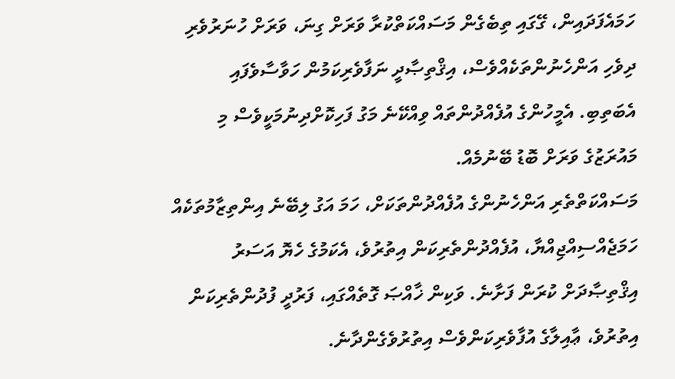ހަމައެފަދައިން، ގޭގައި ތިބެގެން މަސައްކަތްކުރާ ވަރަށް ގިނަ، ވަރަށް ހުނަރުވެރި ދިވެހި އަންހެނުންތަކެއްވެސް، އިޤްތިޞާދީ ނަފާވެރިކަމުން ހަވާސާވެފައި އެބަތިބި. އެމީހުންގެ އުފެއްދުންތައް ވިއްކޭނެ މަގު ފަހިކޮށްދިނުމަކީވެސް މި މައުރަޒުގެ ވަރަށް ބޮޑު ބޭނުމެއް.
މަސައްކަތްތެރި އަންހެނުންގެ އުފެއްދުންތަކަށް، ހަމަ އަގު ލިބޭނެ އިންތިޒާމުތަކެއް ހަމަޖެއްސިއްޖިއްޔާ، އުފެއްދުންތެރިކަން އިތުރުވެ، އެކަމުގެ ހެޔޮ އަސަރު އިޤްތިޞާދަށް ކުރަން ފަށާނެ. ވަކިން ޚާއްޞަ ގޮތެއްގައި، ފަރުދީ ފުދުންތެރިކަން އިތުރުވެ، ޢާއިލާގެ އުފާވެރިކަންވެސް އިތުރުވެގެންދާނެ.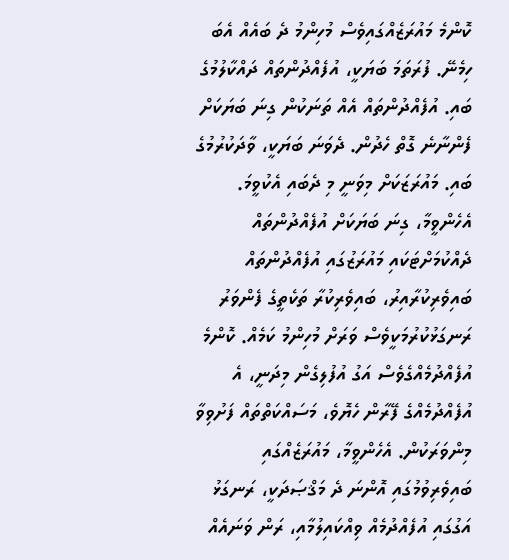ކޮންމެ މައުރަޒެއްގައިވެސް މުހިންމު ދެ ބައެއް އެބަ ހިމެނޭ. ފުރަތަމަ ބަޔަކީ، އުފެއްދުންތައް ދައްކާލުމުގެ ބައި. އުފެއްދުންތައް އެއް ތަނަކުން ގިނަ ބަޔަކަށް ފެންނާނެ ގޮތް ހެދުން. ދެވަނަ ބަޔަކީ، ވާދަކުރުމުގެ ބައި. މައުރަޒަކަށް މިވަނީ މި ދެބައި އެކުވީމަ.
އެހެންވީމާ، ގިނަ ބަޔަކަށް އުފެއްދުންތައް ދެއްކުމަށްޓަކައި މައުރަޒުގައި އުފެއްދުންތައް ބައިވެރިކުރާއިރު، ބައިވެރިކުރާ ތަކެތީގެ ފެންވަރު ރަނގަޅުކުރުމަކީވެސް ވަރަށް މުހިންމު ކަމެއް. ކޮންމެ އުފެއްދުމެއްގެވެސް އަގު އުފުލިގެން މިދަނީ، އެ އުފެއްދުމެއްގެ ފޭރާން ހެޔޮވެ، މަސައްކަތްތައް ފަށުވިވާ މިންވަރަކުން. އެހެންވީމާ، މައުރަޒެއްގައި ބައިވެރިވުމުގައި އޮންނަ ދެ މަޤްޞަދަކީ، ރަނގަޅު އަގުގައި އުފެއްދުމެއް ވިއްކައިލުމާއި، ރަން ވަނައެއް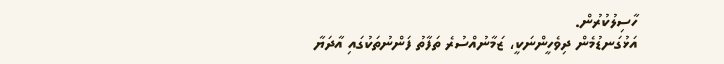ހާސިލުކުރުން.
އަޅުގަނޑުމެން ދިވެހީންނަކީ، ޒަމާނުއްސުރެ ތަފާތު ފަންނުތަކުގައި އާދަޔާ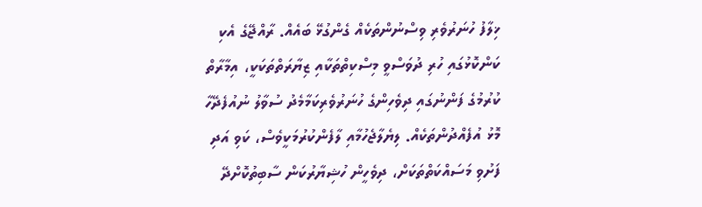ޚިލާފު ހުނަރުވެރި ވިސްނުންތަކެއް ގެންގުޅޭ ބައެއް. ރާއްޖޭގެ އެކި ކަންކޮޅުގައި ހުރި ދުވަސްވީ މިސްކިތްތަކާއި ޒިޔާރަތްތަކަކީ، އިމާރާތް ކުރުމުގެ ފަންނުގައި ދިވެހިންގެ ހުނަރުވެރިކަމާމެދު ސުވާލު ނުއުފެދޭހާ މޮޅު އުފެއްދުންތަކެއް. ލިޔެލާޖެހުމާއި ލާފެންކުރުމަކީވެސް، ކަވި އަދި ފަށުވި މަސައްކަތްތަކަށް، ދިވެހީން ހުޝިޔާރުކަން ސާބިތުކޮށްދޭ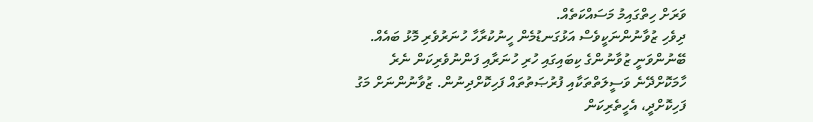ވަރަށް ހިތްގައިމު މަސައްކަތެއް.
ދިވެހި ޒުވާނުންނަކީވެސް އަޅުގަނޑުމެން ހީނުކުރާހާ ހުނަރުވެރި މޮޅު ބައެއް. ބޭނުންވަނީ ޒުވާނުންގެ ކިބައިގައި ހުރި ހުނަރާއި ފަންނުވެރިކަން ނެރެ ހާމަކޮށްދޭނެ ވަސީލަތްތަކާއި ފުރުޞަތުތައް ފަހިކޮށްދިނުން. ޒުވާނުންނަށް މަގު ފަހިކޮށްދީ، އެހީތެރިކަން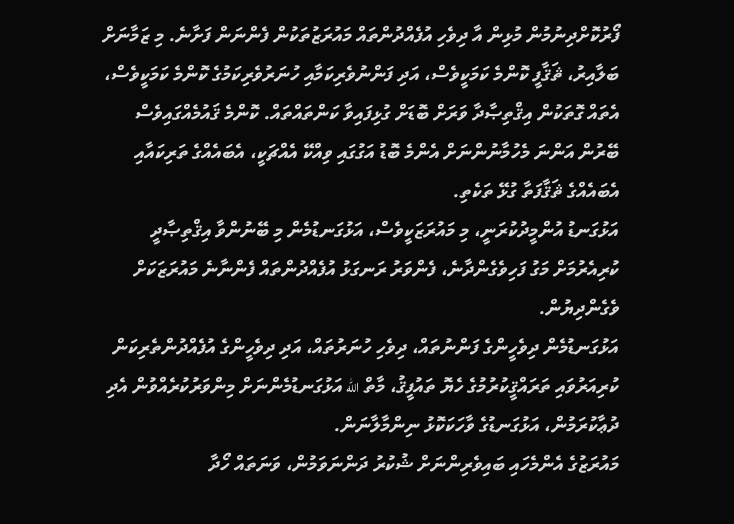ފޯރުކޮށްދިނުމުން މުޅިން އާ ދިވެހި އުފެއްދުންތައް މައުރަޒުތަކުން ފެންނަން ފަށާނެ. މި ޒަމާނަށް ބަލާއިރު، ޘަޤާފީ ކޮންމެ ކަމަކީވެސް، އަދި ފަންނުވެރިކަމާއި ހުނަރުވެރިކަމުގެ ކޮންމެ ކަމަކީވެސް، އެތައް ގޮތަކުން އިޤްތިޞާދާ ވަރަށް ބޮޑަށް ގުޅިފައިވާ ކަންތައްތައް. ކޮންމެ ޤައުމެއްގައިވެސް ބޭރުން އަންނަ މެހުމާނުންނަށް އެންމެ ބޮޑު އަގުގައި ވިއްކޭ އެއްޗަކީ، އެބައެއްގެ ތަރިކައާއި އެބައެއްގެ ޘަޤާފަތާ ގުޅޭ ތަކެތި.
އަޅުގަނޑު އުންމީދުކުރަނީ، މި މައުރަޒަކީވެސް، އަޅުގަނޑުމެން މި ބޭނުންވާ އިޤްތިޞާދީ ކުރިއެރުމަށް މަގު ފަހިވެގެންދާނެ، ފެންވަރު ރަނގަޅު އުފެއްދުންތައް ފެންނާނެ މައުރަޒަކަށް ވެގެންދިޔުން.
އަޅުގަނޑުމެން ދިވެހީންގެ ފަންނުތައް، ދިވެހި ހުނަރުތައް، އަދި ދިވެހީންގެ އުފެއްދުންތެރިކަން ކުރިއަރުވައި ތަރައްޤީކުރުމުގެ ހެޔޮ ތައުފީޤު، މާތް الله އަޅުގަނޑުމެންނަށް މިންވަރުކުރެއްވުން އެދި ދުޢާކުރަމުން، އަޅުގަނޑުގެ ވާހަކަކޮޅު ނިންމާލާނަން.
މައުރަޒުގެ އެންމެހައި ބައިވެރިންނަށް ޝުކުރު ދަންނަވަމުން، ވަނަތައް ހޯދާ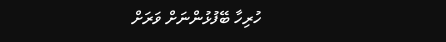ހުރިހާ ބޭފުޅުންނަށް ވަރަށް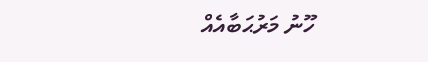ހޫނު މަރުޙަބާއެއް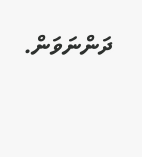ދަންނަވަން.